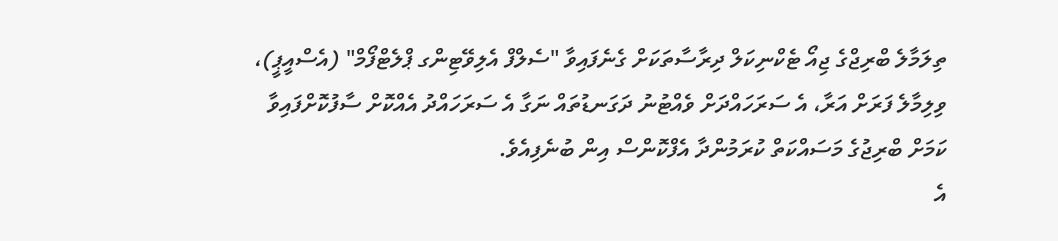ތިލަމާލެ ބްރިޖްގެ ޖިއޯ ޓެކްނިކަލް ދިރާސާތަކަށް ގެނެފައިވާ "ސެލްފް އެލިވޭޓިންގ ޕްލެޓްފޯމް" (އެސްއީޕީ)، ވިލިމާލެ ފަރަށް އަރާ، އެ ސަރަހައްދަށް ވެއްޓުނު ދަގަނޑުތައް ނަގާ އެ ސަރަހައްދު އެއްކޮށް ސާފުކޮށްފައިވާ ކަމަށް ބްރިޖުގެ މަސައްކަތް ކުރަމުންދާ އެފްކޮންސް އިން ބުނެފިއެވެ.
އެ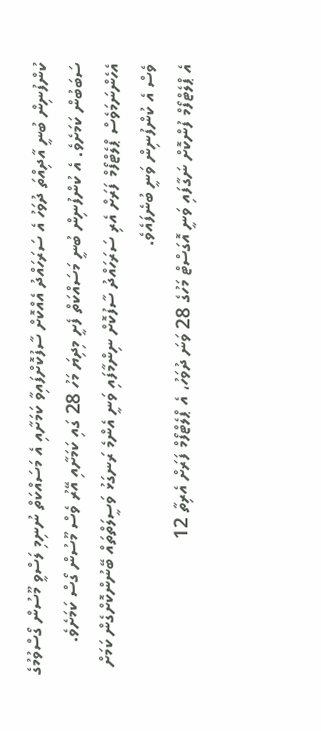ކުންފުނިން ބުނީ އާދިއްތަ ދުވަހު އެ ސަރަހައްދު އެއްކޮށް ސާފުކޮށްފައިވާ ކަމަށާއި އެ މަސައްކަތް ނުނިމި ލަސްވީ މޫސުން ގޯސްވުމުގެ ސަބަބުން ކަމަށެވެ. އެ ކުންފުނިން ބުނީ މަސައްކަތް ފެށީ މިދިޔަ މަހު 28 ގައި ކަމަށާއި އޭރު ވެސް މޫސުން ގޯސް ކަމަށެވެ. އެހެންނަމަވެސް ޕްލެޓްފޯމް ފަރަށް އެރި ސަރަހައްދު ސާފުކޮށް ނިންމާފައި ވަނީ އެންމެ ރަނގަޅު ވަސީލަތްތައް ބޭނުންކޮށްގެން ކަމަށް ވެސް އެ ކުންފުނިން ވަނީ ބުނެފައެވެ.
އެ ޕްލެޓްފޯމް ފުންކޮށް ނަގާފައި ވަނީ އޮގަސްޓް މަހުގެ 28 ވަނަ ދުވަހު، އެ ޕްލެޓްފޯމް ފަރަށް އެރިތާ 12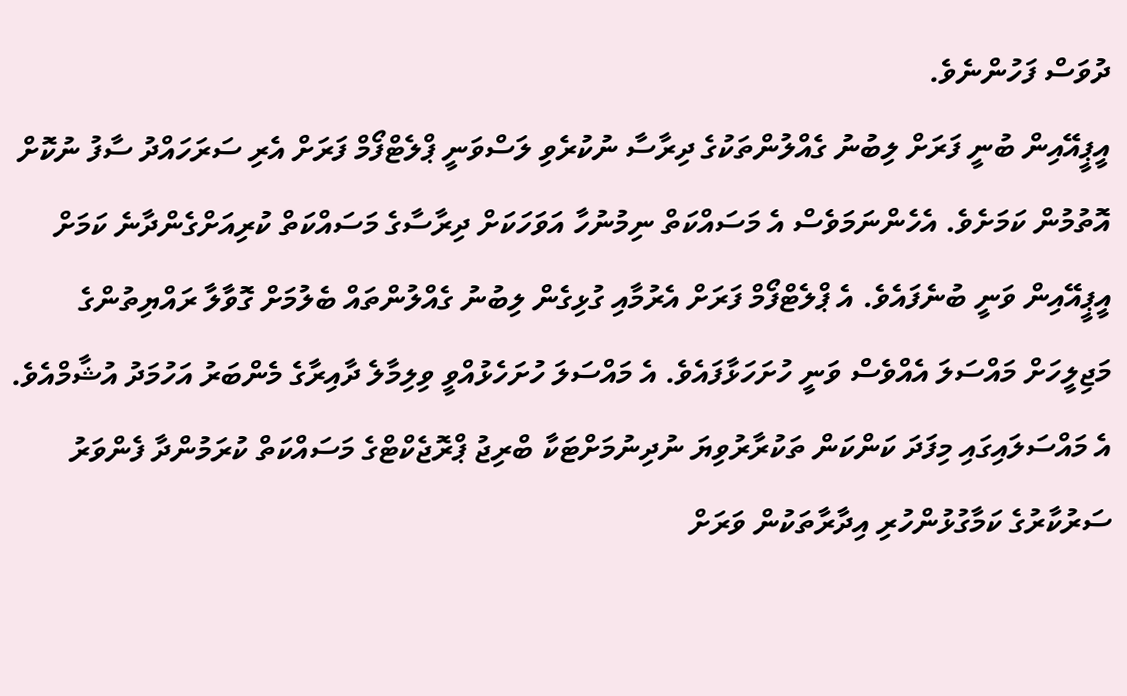ދުވަސް ފަހުންނެވެ.
އީޕީއޭއިން ބުނީ ފަރަށް ލިބުނު ގެއްލުންތަކުގެ ދިރާސާ ނުކުރެވި ލަސްވަނީ ޕްލެޓްފޯމް ފަރަށް އެރި ސަރަހައްދު ސާފު ނުކޮށް އޮތުމުން ކަމަށެވެ. އެހެންނަމަވެސް އެ މަސައްކަތް ނިމުނުހާ އަވަހަކަށް ދިރާސާގެ މަސައްކަތް ކުރިއަށްގެންދާނެ ކަމަށް އީޕީއޭއިން ވަނީ ބުނެފައެވެ. އެ ޕްލެޓްފޯމް ފަރަށް އެރުމާއި ގުޅިގެން ލިބުނު ގެއްލުންތައް ބެލުމަށް ގޮވާލާ ރައްޔިތުންގެ މަޖިލީހަށް މައްސަލަ އެއްވެސް ވަނީ ހުށަހަޅާފައެވެ. އެ މައްސަލަ ހުށަހެޅުއްވީ ވިލިމާލެ ދާއިރާގެ މެންބަރު އަހުމަދު އުޝާމްއެވެ. އެ މައްސަލައިގައި މިފަދަ ކަންކަން ތަކުރާރުވިޔަ ނުދިނުމަށްޓަކާ ބްރިޖު ޕްރޮޖެކްޓްގެ މަސައްކަތް ކުރަމުންދާ ފެންވަރު ސަރުކާރުގެ ކަމާގުޅުންހުރި އިދާރާތަކުން ވަރަށް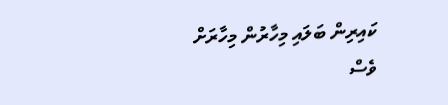ކައިރިން ބަލައި މިހާރުން މިހާރަށް ވެސް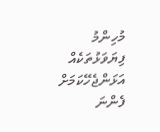މުހިންމު ފިޔަވަޅުތަކެއް އަޅަންޖެހޭކަމަށް ފެންނަ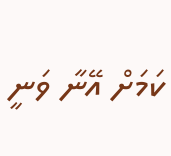ކަމަށް އޭނާ ވަނީ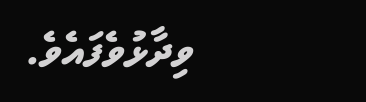ވިދާޅުވެފައެވެ.